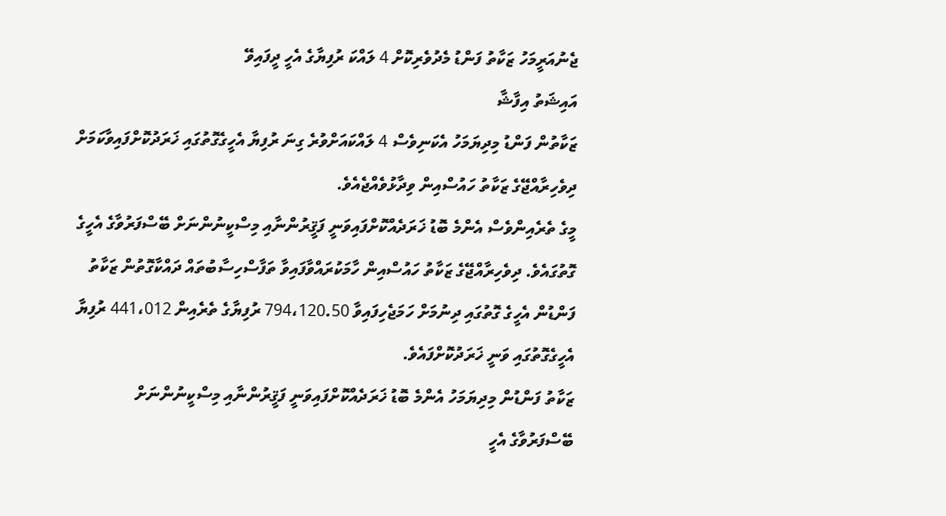ޖެނުއަރީމަހު ޒަކާތު ފަންޑު މެދުވެރިކޮށް 4 ލައްކަ ރުފިޔާގެ އެހީ ދީފައިވޭ
އައިޝަތު އިފާޝާ
ޒަކާތުން ފަންޑު މިދިޔަމަހު އެކަނިވެސް 4 ލައްކައަށްވުރެ ގިނަ ރުފިޔާ އެހީގެގޮތުގައި ޚަރަދުކޮށްފައިވާކަމަށް ދިވެހިރާއްޖޭގެ ޒަކާތު ހައުސްއިން ވިދާޅުވެއްޖެއެވެ.
މީގެ ތެރެއިންވެސް އެންމެ ބޮޑު ޚަރަދެއްކޮށްފައިވަނީ ފަޤީރުންނާއި މިސްކީނުންނަށް ބޭސްފަރުވާގެ އެހީގެ ގޮތުގައެވެ. ދިވެހިރާއްޖޭގެ ޒަކާތު ހައުސްއިން ހާމަކުރައްވާފައިވާ ތަފާސްހިސާބުތައް ދައްކާގޮތުން ޒަކާތު ފަންޑުން އެހީގެ ގޮތުގައި ދިނުމަށް ހަމަޖެހިފައިވާ 794،120.50 ރުފިޔާގެ ތެރެއިން 441،012 ރުފިޔާ އެހީގެގޮތުގައި ވަނީ ޚަރަދުކޮށްފައެވެ.
ޒަކާތު ފަންޑުން މިދިޔަމަހު އެންމެ ބޮޑު ޚަރަދެއްކޮށްފައިވަނީ ފަޤީރުންނާއި މިސްކީނުންނަށް ބޭސްފަރުވާގެ އެހީ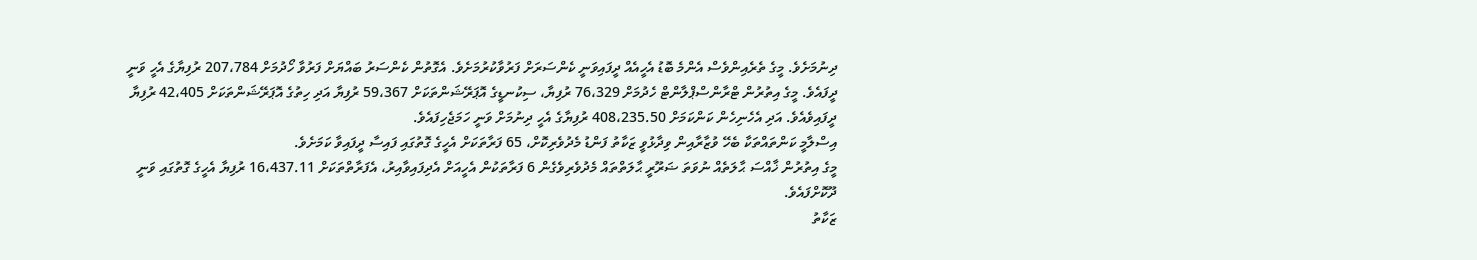ދިނުމަށެވެ. މީގެ ތެރެއިންވެސް އެންމެ ބޮޑު އެހީއެއް ދީފައިވަނީ ކެންސަރަށް ފަރުވާކުރުމަށެވެ. އެގޮތުން ކެންސަރު ބައްޔަށް ފަރުވާ ހޯދުމަށް 207،784 ރުފިޔާގެ އެހީ ވަނީ ދީފައެވެ. މީގެ އިތުރުން ޓްރާންސްޕްލާންޓް ހެދުމަށް 76،329 ރުފިޔާ، ސިކުނޑީގެ އޮޕަރޭޝަންތަކަށް 59،367 ރުފިޔާ އަދި ހިތުގެ އޮޕަރޭޝަންތަކަށް 42،405 ރުފިޔާ ދީފައިވެއެވެ. އަދި އެހެނިހެން ކަންކަމަށް 408،235.50 ރުފިޔާގެ އެހީ ދިނުމަށް ވަނީ ހަމަޖެހިފައެވެ.
އިސްލާމީ ކަންތައްތަކާ ބެހޭ ވުޒާރާއިން ވިދާޅުވީ ޒަކާތު ފަންޑު މެދުވެރިކޮށް، 65 ފަރާތަކަށް އެހީގެ ގޮތުގައި ފައިސާ ދީފައިވާ ކަމަށެވެ.
މީގެ އިތުރުން ޚާއްސަ ޙާލަތެއް ނުވަތަ ޟަރޫރީ ޙާލަތްތައް މެދުވެރިވެގެން 6 ފަރާތަކުން އެހީއަށް އެދިފައިވާއިރު، އެފަރާތްތަކަށް 16،437.11 ރުފިޔާ އެހީގެ ގޮތުގައި ވަނީ ދޫކޮށްފައެވެ.
ޒަކާތު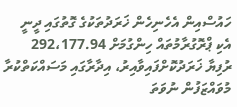ހައުސްއިން އެހެނިހެން ޚަރަދުތަކުގެ ގޮތުގައި ދީނީ އެކި ޕްރޮގުރާމުތައް ހިންގުމަށް 292،177.94 ރުފިޔާ ޚަރަދުކޮށްފައިވާއިރު، އިދާރާގައި މަސައްކަތްކުރާ މުވައްޒަފުން ނުވަތަ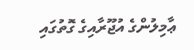ޢާމިލުންގެ އުޖޫރާއިގެ ގޮތުގައި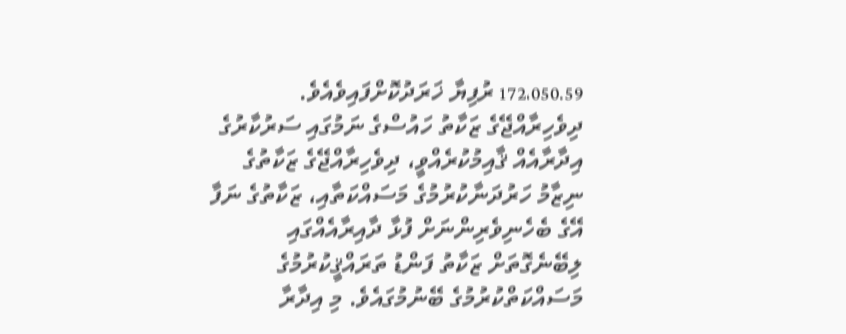172،050.59 ރުފިޔާ ޚަރަދުކޮށްފައިވެއެވެ.
ދިވެހިރާއްޖޭގެ ޒަކާތު ހައުސްގެ ނަމުގައި ސަރުކާރުގެ އިދާރާއެއް ޤާއިމުކުރެއްވީ، ދިވެހިރާއްޖޭގެ ޒަކާތުގެ ނިޒާމު ހަރުދަނާކުރުމުގެ މަސައްކަތާއި، ޒަކާތުގެ ނަފާ އޭގެ ބެހެނިވެރިންނަށް ފުޅާ ދާއިރާއެއްގައި ލިބޭނެގޮތަށް ޒަކާތު ފަންޑު ތަރައްޤީކުރުމުގެ މަސައްކަތްކުރުމުގެ ބޭނުމުގައެވެ. މި އިދާރާ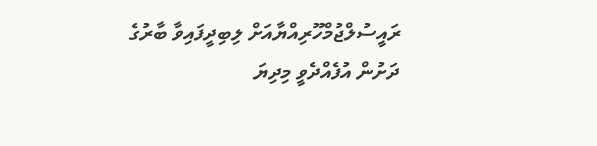ރައީސުލްޖުމްހޫރިއްޔާއަށް ލިބިދީފައިވާ ބާރުގެ ދަށުން އުފެއްދެވީ މިދިޔަ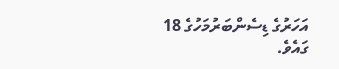އަހަރުގެ ޑިސެންބަރުމަހުގެ 18 ގައެވެ.